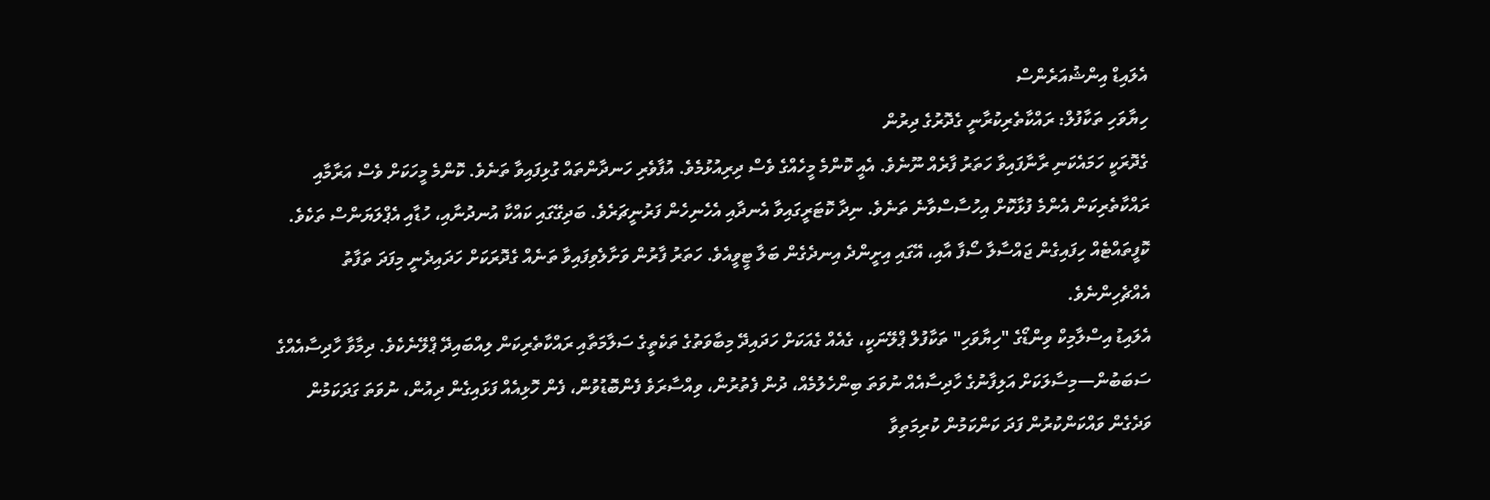އެލައިޑް އިންޝުއަރެންސް
ހިޔާވަހި ތަކާފުލް: ރައްކާތެރިކުރާނީ ގެދޮރުގެ ދިރުން
ގެދޮރަކީ ހަމައެކަނި ރާނާފައިވާ ހަތަރު ފާރެއް ނޫނެވެ. އެއީ ކޮންމެ މީހެއްގެ ވެސް ދިރިއުޅުމެވެ. އުފާވެރި ހަނދާންތައް ގުޅިފައިވާ ތަނެވެ. ކޮންމެ މީހަކަށް ވެސް އަރާމާއި ރައްކާތެރިކަން އެންމެ ފުޅާކޮށް އިހުސާސްވާނެ ތަނެވެ. ނިދާ ކޮޓަރީގައިވާ އެނދާއި އެހެނިހެން ފަރުނީޗަރެވެ. ބަދިގޭގައި ކައްކާ އުނދުނާއި، ހުޑާއި އެޕްލަޔަންސް ތަކެވެ. ކޮފީތައްޓެއް ހިފައިގެން ޖައްސާލާ ސޯފާ އާއި، އޭގައި އިށީންދެ އިނދެގެން ބަލާ ޓީވީއެވެ. ހަތަރު ފާރުން ވަށާލެވިފައިވާ ތަނެއް ގެދޮރަކަށް ހަދައިދެނީ މިފަދަ ތަފާތު އެއްޗެހިންނެވެ.
އެލައިޑު އިސްލާމިކް ވިންޑޯގެ "ހިޔާވަހި" ތަކާފުލް ޕްލޭނަކީ، ގެއެއް ގެއަކަށް ހަދައިދޭ މިބާވަތުގެ ތަކެތީގެ ސަލާމަތާއި ރައްކާތެރިކަން ލިއްބައިދޭ ޕްލޭނެކެވެ. ދިމާވާ ހާދިސާއެއްގެ ސަބަބުން—މިސާލަކަށް އަލިފާނުގެ ހާދިސާއެއް ނުވަތަ ބިންހެލުމެއް، ދުން ފެތުރުން، ވިއްސާރަވެ ފެންބޮޑުވުން، ފެން ހޮޅިއެއް ފަޅައިގެން ދިއުން، ނުވަތަ ގަދަކަމުން ވަދެގެން ވައްކަންކުރުން ފަދަ ކަންކަމުން ކުރިމަތިވާ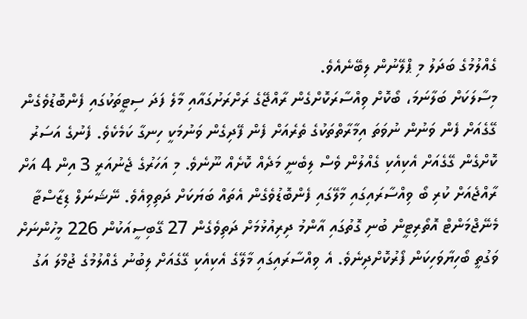ގެއްލުމުގެ ބަދަލު މި ޕްލޭނުން ލިބޭނެއެވެ.
މިސާލަކަށް ބަލާނަމަ، ބޯކޮށް ވިއްސާރަކޮށްގެން ރާއްޖޭގެ ރަށްރަށުގައާއި މާލެ ފަދަ ސިޓީތަކުގައި ފެންބޮޑުވެގެން ގޭގެއަށް ފެން ވަނުން ނުވަތަ އިމާރާތްތަކުގެ ތެރެއަށް ފެން ފޭދިގެން ވަނުމަކީ ހިނގާ ކަމެކެވެ. ފެނުގެ އަސަރު ކޮށްގެން ގޭގެއަށް އެކިއެކި ގެއްލުން ވެސް ލިބެނީ މަދެއް ކޮށެއް ނޫނެވެ. މި އަހަރުގެ ޖެނުއަރީ 3 އިން 4 އަށް ރާއްޖެއަށް ކުރި ބޯ ވިއްސާރައިގައި މާލޭގައި ފެންބޮޑުވެގެން އެތައް ބަޔަކަށް ދަތިވިއެވެ. ނޭޝަނަލް ޑިޒާސްޓާ މެނޭޖްމަންޓް އޮތޯރިޓީން ބުނި ގޮތުގައި އާންމު ދިރިއުޅުމަށް ދަތިވެގެން 27 ގޭބިސީއަކުން 226 މީހުންނަށް ވަގުތީ ބޯހިޔާވަހިކަން ފޯރުކޮށްދިނެވެ. އެ ވިއްސާރައިގައި މާލޭގެ އެކިއެކި ގޭގެއަށް ލިބުނު ގެއްލުމުގެ ޖުމްލަ އަގު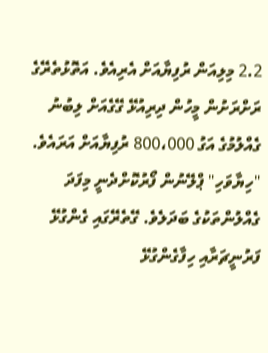2.2 މިލިއަން ރުފިޔާއަށް އެރިއެވެ. އަތޮޅުތެރޭގެ ރަށްރަށުން މީހުން ދިރިއުޅޭ ގޭގެއަށް ލިބުނު ގެއްލުމުގެ އަގު 800،000 ރުފިޔާއަށް އަރައެވެ.
"ހިޔާވަހި" ޕްލޭނުން ފޯރުކޮށްދެނީ މިފަދަ ގެއްލުންތަކުގެ ބަދަލެވެ. ގޭތެރޭގައި ގެންގުޅޭ ފަރުނީޗަރާއި ހިފާގެންގުޅޭ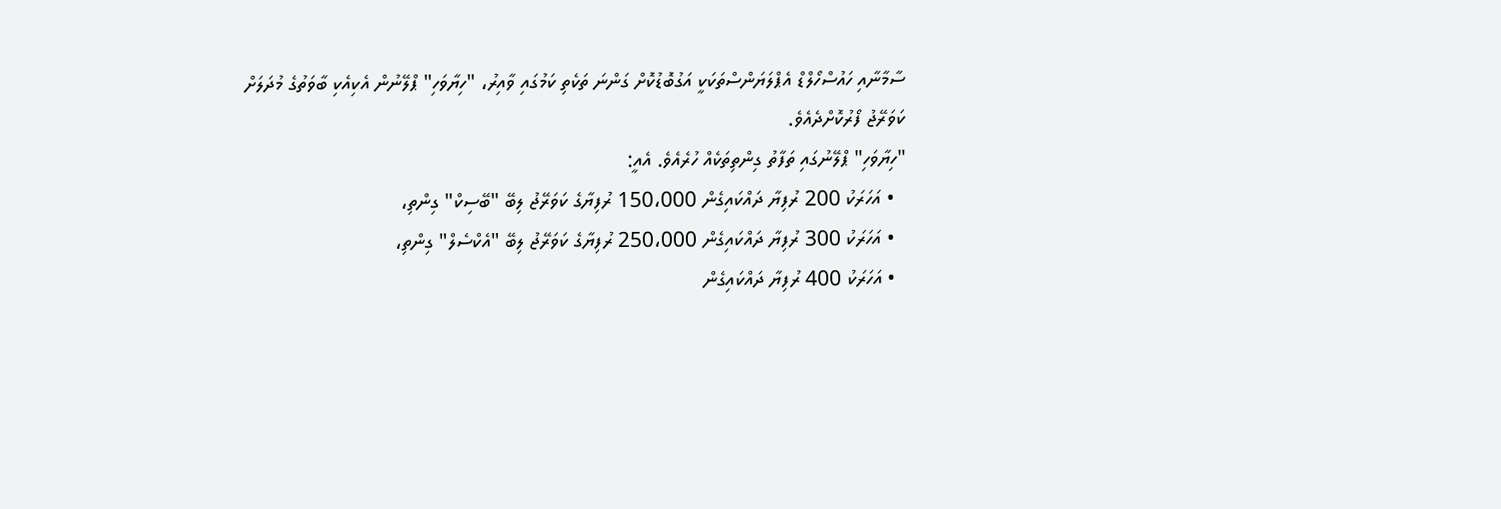ސާމާނާއި ހައުސްހޯލްޑް އެޕްލަޔަންސްތަކަކީ އަގުބޮޑުކޮށް ގަންނަ ތަކެތި ކަމުގައި ވާއިރު، "ހިޔާވަހި" ޕްލޭނުން އެކިއެކި ބާވަތުގެ މުދަލަށް ކަވަރޭޖު ފޯރުކޮށްދެއެވެ.
"ހިޔާވަހި" ޕްލޭނުގައި ތަފާތު ގިންތިތަކެއް ހުރެއެވެ. އެއީ:
  • އަހަރަކު 200 ރުފިޔާ ދައްކައިގެން 150،000 ރުފިޔާގެ ކަވަރޭޖު ލިބޭ "ބޭސިކް" ގިންތި،
  • އަހަރަކު 300 ރުފިޔާ ދައްކައިގެން 250،000 ރުފިޔާގެ ކަވަރޭޖު ލިބޭ "އެކްސެލް" ގިންތި،
  • އަހަރަކު 400 ރުފިޔާ ދައްކައިގެން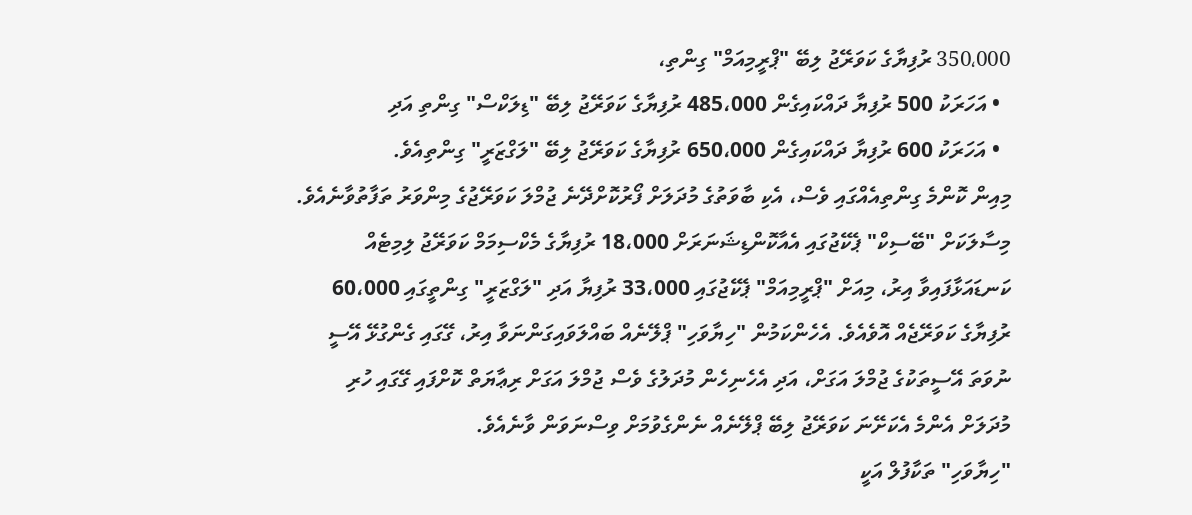350،000 ރުފިޔާގެ ކަވަރޭޖު ލިބޭ "ޕްރީމިއަމް" ގިންތި،
  • އަހަރަކު 500 ރުފިޔާ ދައްކައިގެން 485،000 ރުފިޔާގެ ކަވަރޭޖު ލިބޭ "ޑިލަކްސް" ގިންތި އަދި
  • އަހަރަކު 600 ރުފިޔާ ދައްކައިގެން 650،000 ރުފިޔާގެ ކަވަރޭޖު ލިބޭ "ލަގްޒަރީ" ގިންތިއެވެ.
މިއިން ކޮންމެ ގިންތިއެއްގައި ވެސް، އެކި ބާވަތުގެ މުދަލަށް ފޯރުކޮށްދޭނެ ޖުމްލަ ކަވަރޭޖުގެ މިންވަރު ތަފާތުވާނެއެވެ. މިސާލަކަށް "ބޭސިކް" ޕެކޭޖުގައި އެއާކޮންޑިޝަނަރަށް 18،000 ރުފިޔާގެ މެކްސިމަމް ކަވަރޭޖު ލިމިޓެއް ކަނޑައަޅާފައިވާ އިރު، މިއަށް "ޕްރީމިއަމް" ޕެކޭޖުގައި 33،000 ރުފިޔާ އަދި "ލަގްޒަރީ" ގިންތީގައި 60،000 ރުފިޔާގެ ކަވަރޭޖެއް އޮވެއެވެ. އެހެންކަމުން "ހިޔާވަހި" ޕްލޭނެއް ބައްލަވައިގަންނަވާ އިރު، ގޭގައި ގެންގުޅޭ އޭސީ ނުވަތަ އޭސީތަކުގެ ޖުމްލަ އަގަށް، އަދި އެހެނިހެން މުދަލުގެ ވެސް ޖުމްލަ އަގަށް ރިޢާޔަތް ކޮށްފައި ގޭގައި ހުރި މުދަލަށް އެންމެ އެކަށޭނަ ކަވަރޭޖު ލިބޭ ޕްލޭނެއް ނެންގެވުމަށް ވިސްނަވަން ވާނެއެވެ.
"ހިޔާވަހި" ތަކާފުލް އަކީ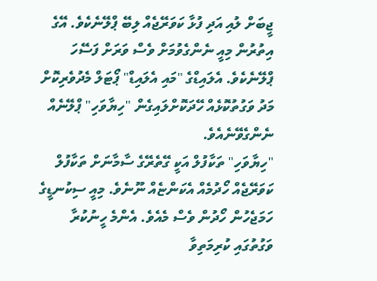ޖީބަށް ލުއި އަދި ފުޅާ ކަވަރޭޖެއް ލިބޭ ޕްލޭނެކެވެ. އޭގެ އިތުރުން މިއީ ނެންގެވުމަށް ވެސް ވަރަށް ފަސޭހަ ޕްލޭނެކެވެ. އެލައިޑްގެ "މައި އެލައިޑް" ޕޯޓަލް މެދުވެރިކޮށް މަދު ވަގުތުކޮޅެއް ހޭދަކޮށްލައިގެން "ހިޔާވަހި" ޕްލޭނެއް ނެންގެވޭނެއެވެ.
"ހިޔާވަހި" ތަކާފުލް އަކީ ގޭތެރޭގެ ސާމާނަށް ތަކާފުލް ކަވަރޭޖެއް ހޯދުމެއް އެކަންޏެއް ނޫނެވެ. މިއީ ސިކުނޑީގެ ހަމަޖެހުން ހޯދުން ވެސް މެއެވެ. އެންމެ ހީނުކުރާ ވަގުތުގައި ކުރިމަތިވާ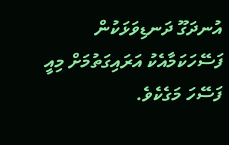އުނދަގޫ ދަނޑިވަޅަކުން ފަސޭހަކަމާއެކު އަރައިގަތުމަށް މިއީ ފަސޭހަ މަގެކެވެ.